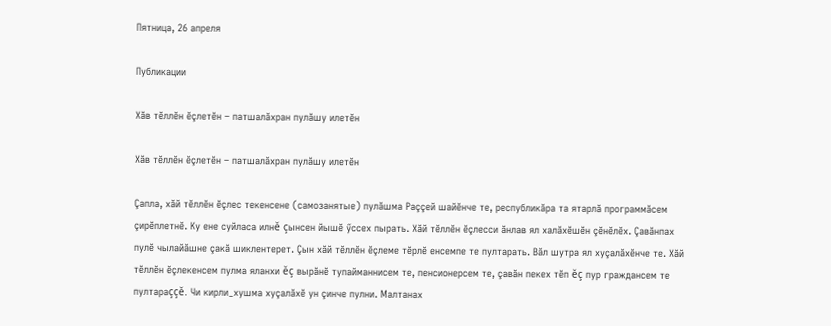Пятница, 26 апреля

Публикации

Хăв тĕллĕн ĕçлетĕн – патшалăхран пулăшу илетĕн

Хăв тĕллĕн ĕçлетĕн – патшалăхран пулăшу илетĕн

Çапла, хăй тĕллĕн ĕçлес текенсене (самозанятые) пулăшма Раççей шайĕнче те, республикăра та ятарлă программăсем çирĕплетнĕ. Ку ене суйласа илнĕ çынсен йышĕ ӳссех пырать. Хăй тĕллĕн ĕçлесси ăнлав ял халăхĕшĕн çĕнĕлĕх. Çавăнпах пулĕ чылайăшне çакă шиклентерет. Çын хăй тĕллĕн ĕçлеме тĕрлĕ енсемпе те пултарать. Вăл шутра ял хуçалăхĕнче те. Хăй тĕллĕн ĕçлекенсем пулма яланхи ĕç вырăнĕ тупайманнисем те, пенсионерсем те, çавăн пекех тĕп ĕç пур граждансем те пултараççĕ. Чи кирли_хушма хуçалăхĕ ун çинче пулни. Малтанах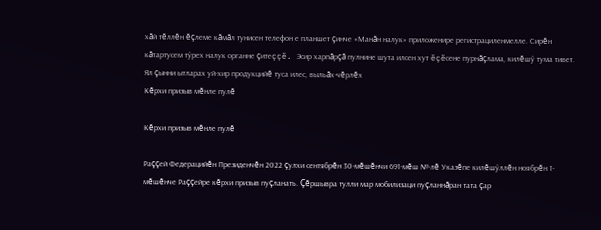хăй тĕллĕн ĕçлеме кăмăл тунисен телефон е планшет çинче «Манăн налук» приложенире регистрациленмелле. Сирĕн кăтартусем тӳрех налук органне çитеççĕ. Эсир харпăрçă пулнине шута илсен хут ĕçĕсене пурнăçлама, килĕшӳ тума тивет. Ял çынни ытларах уй-хир продукцийĕ туса илес, выльăх-чĕрлĕх
Кĕрхи призыв мĕнле пулĕ

Кĕрхи призыв мĕнле пулĕ

Раççей Федерацийĕн Президенчĕн 2022 çулхи сентябрĕн 30-мĕшĕнчи 691-мĕш №-лĕ Указĕпе килĕшӳллĕн ноябрĕн 1-мĕшĕнче Раççейре кĕрхи призыв пуçланать. Çĕршывра тулли мар мобилизаци пуçланнăран тата çар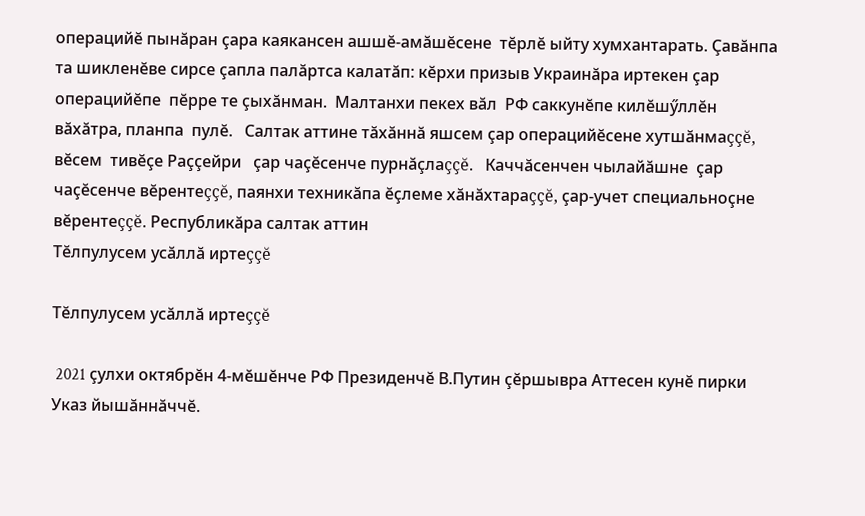операцийĕ пынăран çара каякансен ашшĕ-амăшĕсене  тĕрлĕ ыйту хумхантарать. Çавăнпа та шикленĕве сирсе çапла палăртса калатăп: кĕрхи призыв Украинăра иртекен çар операцийĕпе  пĕрре те çыхăнман.  Малтанхи пекех вăл  РФ саккунĕпе килĕшӳллĕн  вăхăтра, планпа  пулĕ.   Салтак аттине тăхăннă яшсем çар операцийĕсене хутшăнмаççĕ,  вĕсем  тивĕçе Раççейри   çар чаçĕсенче пурнăçлаççĕ.   Каччăсенчен чылайăшне  çар чаçĕсенче вĕрентеççĕ, паянхи техникăпа ĕçлеме хăнăхтараççĕ, çар-учет специальноçне вĕрентеççĕ. Республикăра салтак аттин
Тĕлпулусем усăллă иртеççĕ

Тĕлпулусем усăллă иртеççĕ

 2021 çулхи октябрĕн 4-мĕшĕнче РФ Президенчĕ В.Путин çĕршывра Аттесен кунĕ пирки Указ йышăннăччĕ.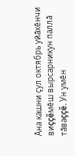Ăна кашни çул октябрь уйăхĕнчи виççĕмĕш вырсарникун паллă тăваççĕ. Ун умĕн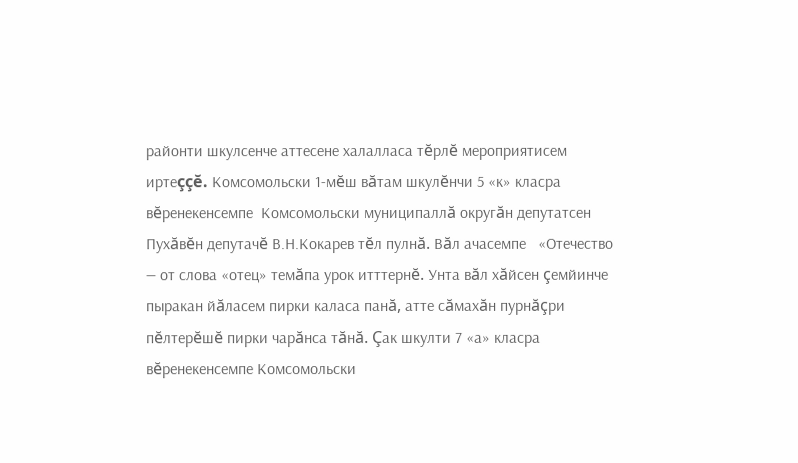районти шкулсенче аттесене халалласа тĕрлĕ мероприятисем иртеççĕ. Комсомольски 1-мĕш вăтам шкулĕнчи 5 «к» класра вĕренекенсемпе  Комсомольски муниципаллă округăн депутатсен Пухăвĕн депутачĕ В.Н.Кокарев тĕл пулнă. Вăл ачасемпе   «Отечество — от слова «отец» темăпа урок итттернĕ. Унта вăл хăйсен çемйинче пыракан йăласем пирки каласа панă, атте сăмахăн пурнăçри пĕлтерĕшĕ пирки чарăнса тăнă. Çак шкулти 7 «а» класра вĕренекенсемпе Комсомольски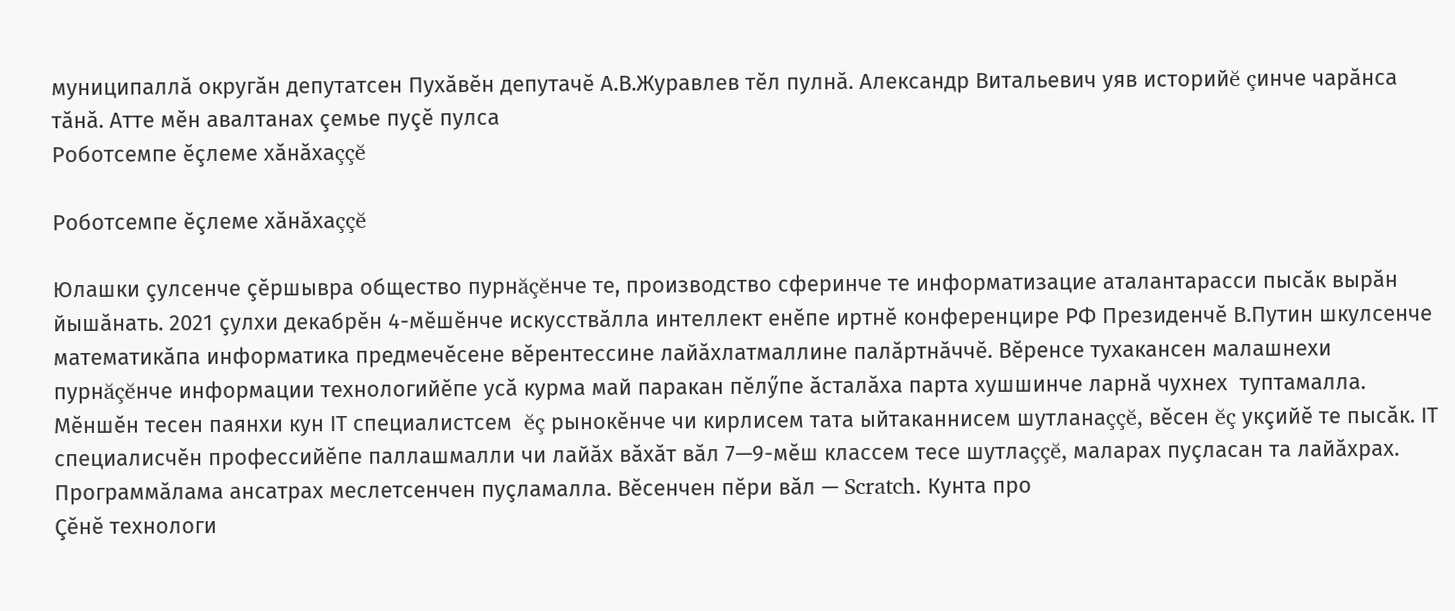муниципаллă округăн депутатсен Пухăвĕн депутачĕ А.В.Журавлев тĕл пулнă. Александр Витальевич уяв историйĕ çинче чарăнса тăнă. Атте мĕн авалтанах çемье пуçĕ пулса
Роботсемпе ĕçлеме хăнăхаççĕ

Роботсемпе ĕçлеме хăнăхаççĕ

Юлашки çулсенче çĕршывра общество пурнăçĕнче те, производство сферинче те информатизацие аталантарасси пысăк вырăн йышăнать. 2021 çулхи декабрĕн 4-мĕшĕнче искусствăлла интеллект енĕпе иртнĕ конференцире РФ Президенчĕ В.Путин шкулсенче математикăпа информатика предмечĕсене вĕрентессине лайăхлатмаллине палăртнăччĕ. Вĕренсе тухакансен малашнехи пурнăçĕнче информации технологийĕпе усă курма май паракан пĕлӳпе ăсталăха парта хушшинче ларнă чухнех  туптамалла. Мĕншĕн тесен паянхи кун IТ специалистсем  ĕç рынокĕнче чи кирлисем тата ыйтаканнисем шутланаççĕ, вĕсен ĕç укçийĕ те пысăк. IТ специалисчĕн профессийĕпе паллашмалли чи лайăх вăхăт вăл 7—9-мĕш классем тесе шутлаççĕ, маларах пуçласан та лайăхрах. Программăлама ансатрах меслетсенчен пуçламалла. Вĕсенчен пĕри вăл — Scratch. Кунта про
Çĕнĕ технологи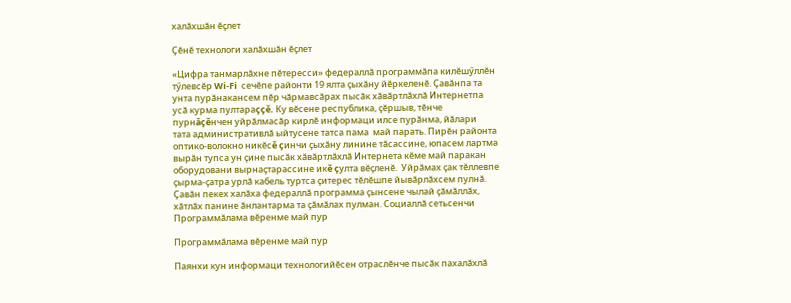халăхшăн ĕçлет

Çĕнĕ технологи халăхшăн ĕçлет

«Цифра танмарлăхне пĕтересси» федераллă программăпа килĕшӳллĕн тӳлевсĕр Wi-Fi  сечĕпе районти 19 ялта çыхăну йĕркеленĕ. Çавăнпа та унта пурăнакансем пĕр чăрмавсăрах пысăк хăвăртлăхлă Интернетпа усă курма пултараççĕ. Ку вĕсене республика, çĕршыв, тĕнче пурнăçĕнчен уйрăлмасăр кирлĕ информаци илсе пурăнма, йăлари   тата административлă ыйтусене татса пама  май парать. Пирĕн районта оптико-волокно никĕсĕ çинчи çыхăну линине тăсассине, юпасем лартма вырăн тупса ун çине пысăк хăвăртлăхлă Интернета кĕме май паракан оборудовани вырнаçтарассине икĕ çулта вĕçленĕ.  Уйрăмах çак тĕллевпе çырма-çатра урлă кабель туртса çитерес тĕлĕшпе йывăрлăхсем пулнă. Çавăн пекех халăха федераллă программа çынсене чылай çăмăллăх, хăтлăх панине ăнлантарма та çăмăлах пулман. Социаллă сетьсенчи
Программăлама вĕренме май пур

Программăлама вĕренме май пур

Паянхи кун информаци технологийĕсен отраслĕнче пысăк пахалăхлă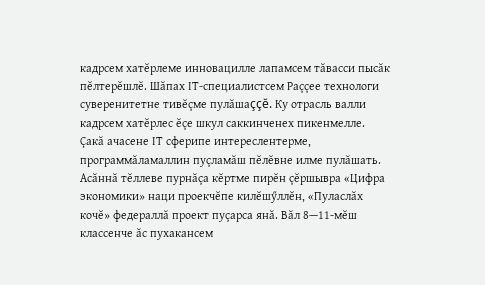кадрсем хатĕрлеме инновацилле лапамсем тăвасси пысăк пĕлтерĕшлĕ. Шăпах IТ-специалистсем Раççее технологи суверенитетне тивĕçме пулăшаççĕ. Ку отрасль валли кадрсем хатĕрлес ĕçе шкул саккинченех пикенмелле. Çакă ачасене IТ сферипе интереслентерме, программăламаллин пуçламăш пĕлĕвне илме пулăшать. Асăннă тĕллеве пурнăçа кĕртме пирĕн çĕршывра «Цифра экономики» наци проекчĕпе килĕшӳллĕн, «Пуласлăх кочĕ» федераллă проект пуçарса янă. Вăл 8—11-мĕш классенче ăс пухакансем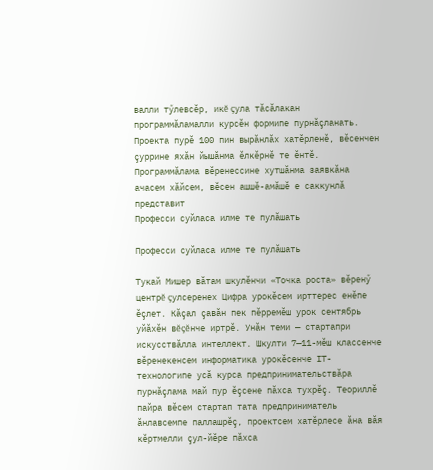валли тӳлевсĕр, икĕ çула тăсăлакан программăламалли курсĕн формипе пурнăçланать. Проекта пурĕ 100 пин вырăнлăх хатĕрленĕ, вĕсенчен çуррине яхăн йышăнма ĕлкĕрнĕ те ĕнтĕ. Программăлама вĕренессине хутшăнма заявкăна ачасем хăйсем, вĕсен ашшĕ-амăшĕ е саккунлă представит
Професси суйласа илме те пулăшать

Професси суйласа илме те пулăшать

Тукай Мишер вăтам шкулĕнчи «Точка роста» вĕренӳ центрĕ çулсеренех Цифра урокĕсем ирттерес енĕпе ĕçлет. Кăçал çавăн пек пĕрремĕш урок сентябрь уйăхĕн вĕçĕнче иртрĕ. Унăн теми — стартапри искусствăлла интеллект. Шкулти 7—11-мĕш классенче вĕренекенсем информатика урокĕсенче IТ-технологипе усă курса предпринимательствăра пурнăçлама май пур ĕçсене пăхса тухрĕç. Теориллĕ пайра вĕсем стартап тата предприниматель ăнлавсемпе паллашрĕç, проектсем хатĕрлесе ăна вăя кĕртмелли çул-йĕре пăхса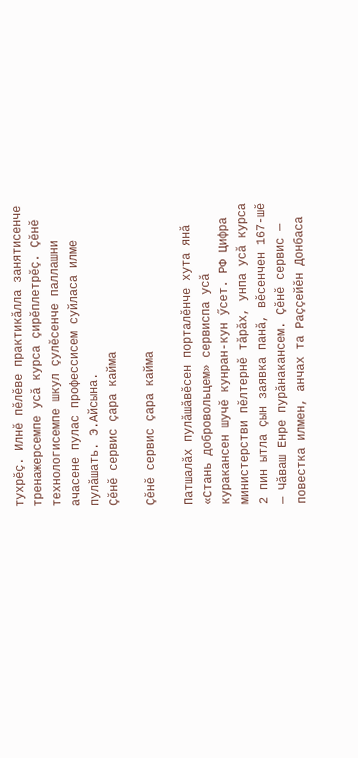тухрĕç. Илнĕ пĕлĕве практикăлла занятисенче тренажерсемпе усă курса çирĕплетрĕç. Çĕнĕ технологисемпе шкул çулĕсенче паллашни ачасене пулас профессисем суйласа илме пулăшать. Э.Айсына.
Çĕнĕ сервис çара кайма

Çĕнĕ сервис çара кайма

Патшалăх пулăшăвĕсен порталĕнче хута янă «Стань добровольцем» сервиспа усă куракансен шучĕ кунран-кун ӳсет. РФ Цифра министерстви пĕлтернĕ тăрăх, унпа усă курса 2 пин ытла çын заявка панă, вĕсенчен 167-шĕ — Чăваш Енре пурăнакансем. Çĕнĕ сервис — повестка илмен, анчах та Раççейĕн Донбаса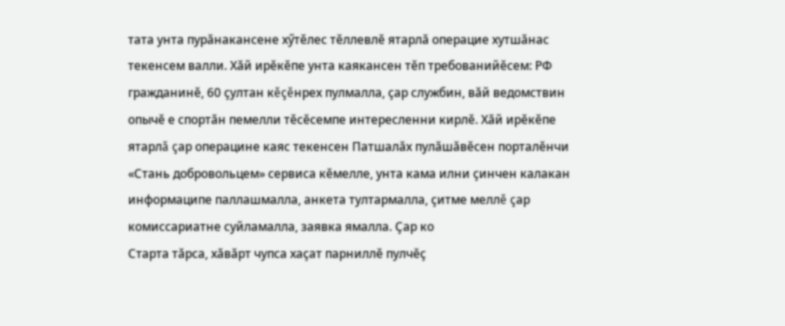тата унта пурăнакансене хӳтĕлес тĕллевлĕ ятарлă операцие хутшăнас текенсем валли. Хăй ирĕкĕпе унта каякансен тĕп требованийĕсем: РФ гражданинĕ, 60 çултан кĕçĕнрех пулмалла, çар службин, вăй ведомствин опычĕ е спортăн пемелли тĕсĕсемпе интересленни кирлĕ. Хăй ирĕкĕпе ятарлă çар операцине каяс текенсен Патшалăх пулăшăвĕсен порталĕнчи «Стань добровольцем» сервиса кĕмелле, унта кама илни çинчен калакан информаципе паллашмалла, анкета тултармалла, çитме меллĕ çар комиссариатне суйламалла, заявка ямалла. Çар ко
Старта тăрса, хăвăрт чупса хаçат парниллĕ пулчĕç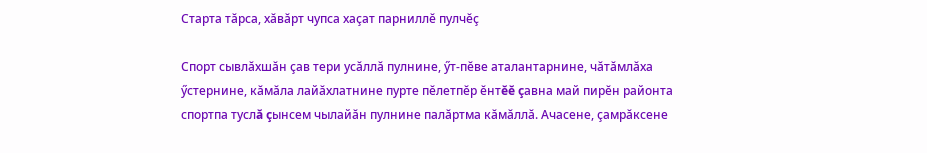Старта тăрса, хăвăрт чупса хаçат парниллĕ пулчĕç

Спорт сывлăхшăн çав тери усăллă пулнине, ӳт-пĕве аталантарнине, чăтăмлăха ӳстернине, кăмăла лайăхлатнине пурте пĕлетпĕр ĕнтĕĕ çавна май пирĕн районта спортпа туслă çынсем чылайăн пулнине палăртма кăмăллă. Ачасене, çамрăксене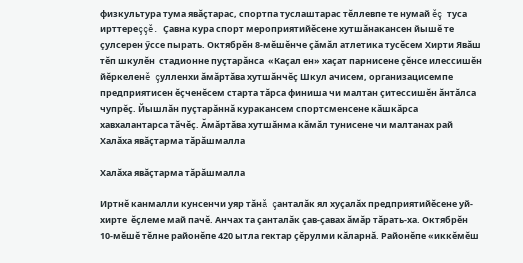физкультура тума явăçтарас, спортпа туслаштарас тĕллевпе те нумай ĕç туса ирттереççĕ. Çавна кура спорт мероприятийĕсене хутшăнакансен йышĕ те çулсерен ӳссе пырать. Октябрĕн 8-мĕшĕнче çăмăл атлетика тусĕсем Хирти Явăш тĕп шкулĕн  стадионне пуçтарăнса  «Каçал ен» хаçат парнисене çĕнсе илессишĕн йĕркеленĕ çулленхи ăмăртăва хутшăнчĕç Шкул ачисем, организацисемпе предприятисен ĕçченĕсем старта тăрса финиша чи малтан çитессишĕн ăнтăлса чупрĕç. Йышлăн пуçтарăннă куракансем спортсменсене кăшкăрса хавхалантарса тăчĕç. Ăмăртăва хутшăнма кăмăл тунисене чи малтанах рай
Халăха явăçтарма тăрăшмалла

Халăха явăçтарма тăрăшмалла

Иртнĕ канмалли кунсенчи уяр тăнă çанталăк ял хуçалăх предприятийĕсене уй-хирте  ĕçлеме май пачĕ. Анчах та çанталăк çав-çавах ăмăр тăрать-ха. Октябрĕн 10-мĕшĕ тĕлне районĕпе 420 ытла гектар çĕрулми кăларнă. Районĕпе «иккĕмĕш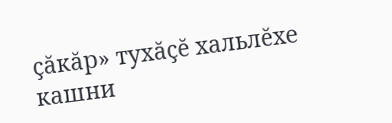çăкăр» тухăçĕ хальлĕхе кашни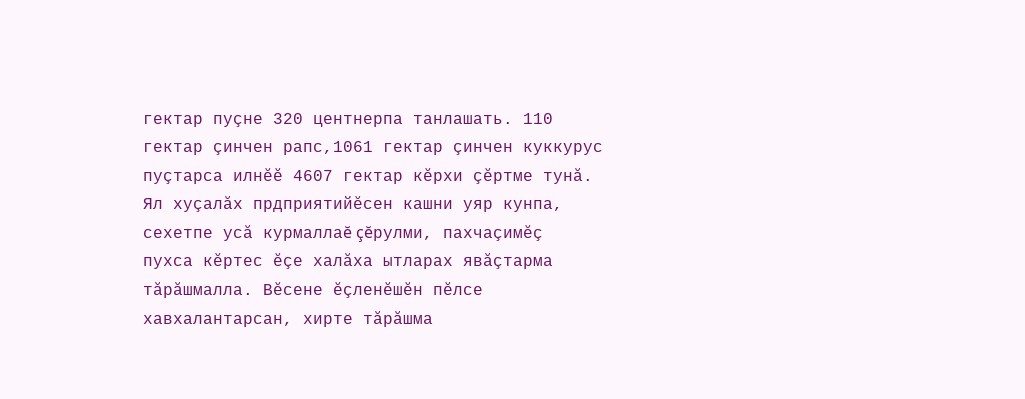гектар пуçне 320 центнерпа танлашать. 110 гектар çинчен рапс,1061 гектар çинчен куккурус пуçтарса илнĕĕ 4607 гектар кĕрхи çĕртме тунă. Ял хуçалăх прдприятийĕсен кашни уяр кунпа, сехетпе усă курмаллаĕ çĕрулми, пахчаçимĕç пухса кĕртес ĕçе халăха ытларах явăçтарма тăрăшмалла. Вĕсене ĕçленĕшĕн пĕлсе  хавхалантарсан, хирте тăрăшма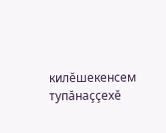килĕшекенсем тупăнаççехĕ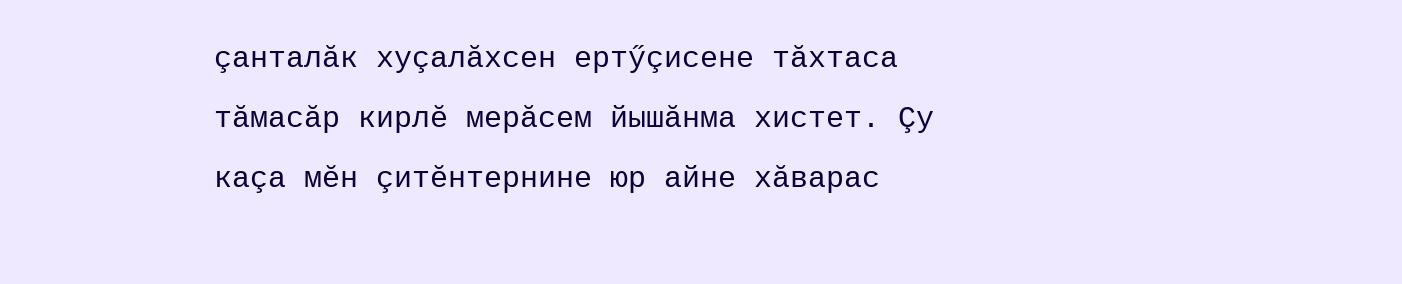çанталăк хуçалăхсен ертӳçисене тăхтаса тăмасăр кирлĕ мерăсем йышăнма хистет. Çу каçа мĕн çитĕнтернине юр айне хăварас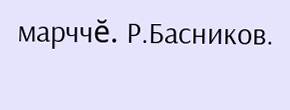марччĕ. Р.Басников.